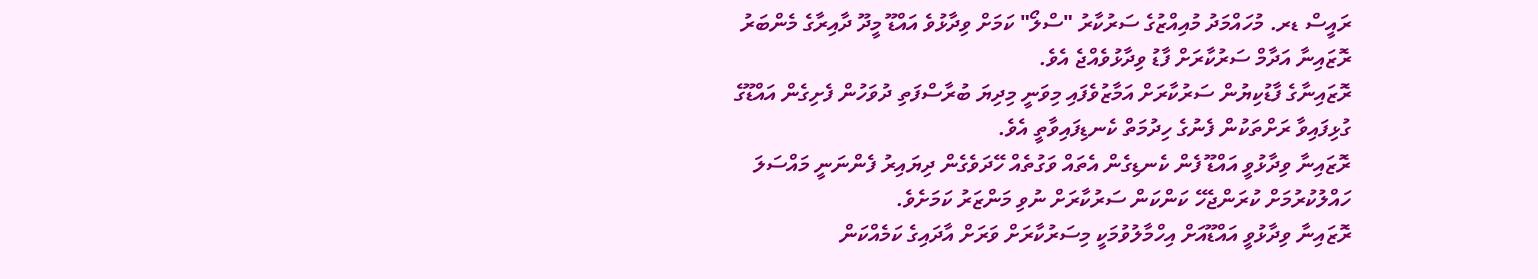ރައީސް ޑރ. މުހައްމަދު މުއިއްޒުގެ ސަރުކާރު "ސްލޯ" ކަމަށް ވިދާޅުވެ އައްޑޫ މީދޫ ދާއިރާގެ މެންބަރު ރޮޒައިނާ އަދާމް ސަރުކާރަށް ފާޑު ވިދާޅުވެއްޖެ އެވެ.
ރޮޒައިނާގެ ފާޑުކިޔުން ސަރުކާރަށް އަމާޒުވެފައި މިވަނީ މިދިޔަ ބުރާސްފަތި ދުވަހުން ފެށިގެން އައްޑޫގެ ގުޅިފައިވާ ރަށްތަކުން ފެނުގެ ހިދުމަތް ކެނޑިފައިވާތީ އެވެ.
ރޮޒައިނާ ވިދާޅުވީ އައްޑޫ ފެން ކެނޑިގެން އެތައް ވަގުތެއް ހޭދަވެގެން ދިޔައިރު ފެންނަނީ މައްސަލަ ހައްލުކުރުމަށް ކުރަންޖެހޭ ކަންކަން ސަރުކާރަށް ނުވި މަންޒަރު ކަމަށެވެ.
ރޮޒައިނާ ވިދާޅުވީ އައްޑޫއަށް އިހްމާލުވުމަކީ މިސަރުކާރަށް ވަރަށް އާދައިގެ ކަމެއްކަން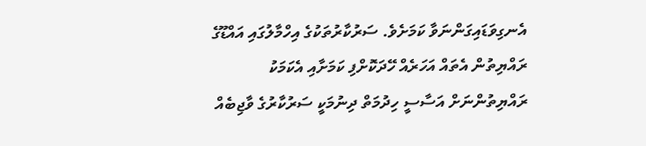އެނގިވަޑައިގަންނަވާ ކަމަށެވެ. ސަރުކާރުތަކުގެ އިހްމާލުގައި އައްޑޫގެ ރައްޔިތުން އެތައް އަހަރެއް ހޭދަކޮށްފި ކަމަށާއި އެކަމަކު ރައްޔިތުންނަށް އަސާސީ ހިދުމަތް ދިނުމަކީ ސަރުކާރުގެ ވާޖިބެއް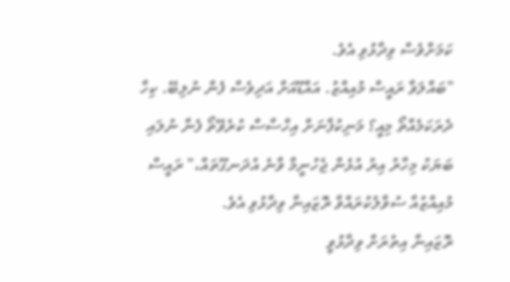ކަމަށްވެސް ވިދާޅުވި އެވެ.
"ބައްލަވާ ރައީސް މުއިއްޒު. އައްޑޫއަށް އަދިވެސް ފެން ނުލިބޭ. ކިހާ ދެރަކަމެއްތޯ މިއީ؟ މަނިކުފާނަށް އިހްސާސް ކުރެވޭތޯ ފެނާ ނުލައި ބަޔަކު މިހާރު އިރު އުޅެން ޖެހުނީމާ ވާނެ އުދަނގޫތައް،" ރައީސް މުއިއްޒުއާ ސުވާލުކުރައްވާ ރޮޒައިނާ ވިދާޅުވި އެވެ.
ރޮޒައިނާ އިތުރަށް ވިދާޅުވީ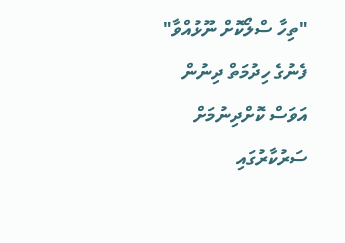"ތިހާ ސްލޯކޮށް ނޫޅުއްވާ" ފެނުގެ ހިދުމަތް ދިނުން އަވަސް ކޮށްދިނުމަށް ސަރުކާރުގައި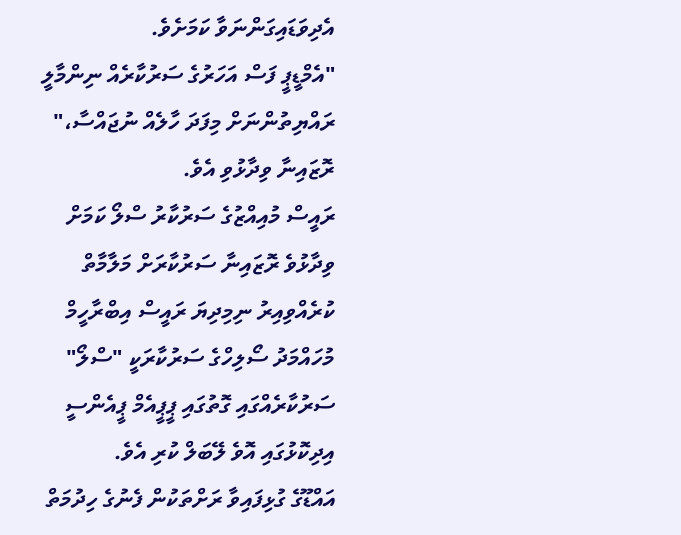އެދިވަޑައިގަންނަވާ ކަމަށެވެ.
"އެމްޑީޕީ ފަސް އަހަރުގެ ސަރުކާރެއް ނިންމާލީ ރައްޔިތުންނަށް މިފަދަ ހާލެއް ނުޖައްސާ،" ރޮޒައިނާ ވިދާޅުވި އެވެ.
ރައީސް މުއިއްޒުގެ ސަރުކާރު ސްލޯ ކަމަށް ވިދާޅުވެ ރޮޒައިނާ ސަރުކާރަށް މަލާމާތް ކުރެއްވިއިރު ނިމިދިޔަ ރައީސް އިބްރާހީމް މުހައްމަދު ސޯލިހްގެ ސަރުކާރަކީ "ސްލޯ" ސަރުކާރެއްގައި ގޮތުގައި ޕީޕީއެމް ޕީއެންސީ އިދިކޮޅުގައި އޮވެ ލޭބަލް ކުރި އެވެ.
އައްޑޫގެ ގުޅިފައިވާ ރަށްތަކުން ފެނުގެ ހިދުމަތް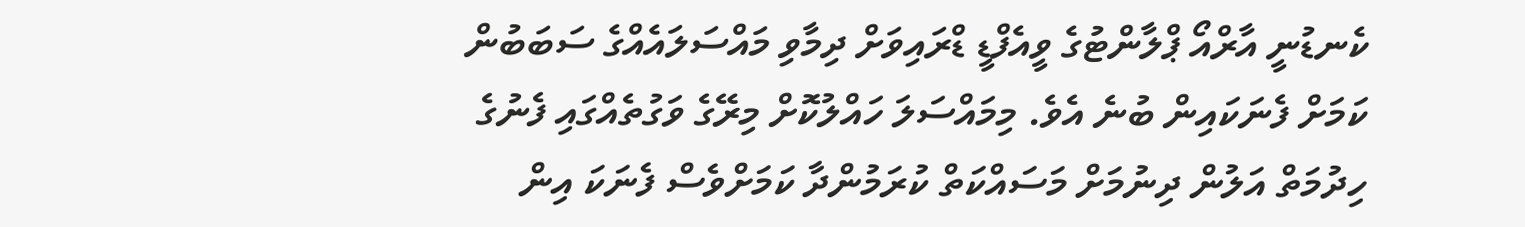ކެނޑުނީ އާރްއޯ ޕްލާންޓުގެ ވީއެފްޑީ ޑްރައިވަށް ދިމާވި މައްސަލައެއްގެ ސަބަބުން ކަމަށް ފެނަކައިން ބުނެ އެވެ. މިމައްސަލަ ހައްލުކޮށް މިރޭގެ ވަގުތެއްގައި ފެނުގެ ހިދުމަތް އަލުން ދިނުމަށް މަސައްކަތް ކުރަމުންދާ ކަމަށްވެސް ފެނަކަ އިން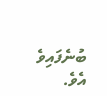ބުނެފައިވެ އެވެ.